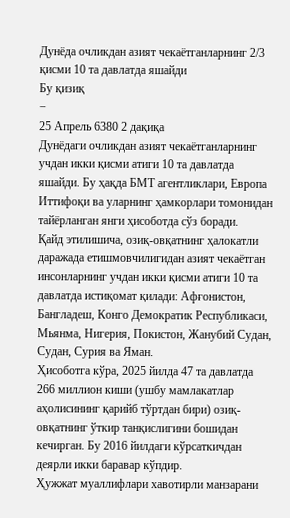Дунёда очликдан азият чекаётганларнинг 2/3 қисми 10 та давлатда яшайди
Бу қизиқ
−
25 Апрель 6380 2 дақиқа
Дунёдаги очликдан азият чекаётганларнинг учдан икки қисми атиги 10 та давлатда яшайди. Бу ҳақда БМТ агентликлари, Европа Иттифоқи ва уларнинг ҳамкорлари томонидан тайёрланган янги ҳисоботда сўз боради.
Қайд этилишича, озиқ-овқатнинг ҳалокатли даражада етишмовчилигидан азият чекаётган инсонларнинг учдан икки қисми атиги 10 та давлатда истиқомат қилади: Афғонистон, Бангладеш, Конго Демократик Республикаси, Мьянма, Нигерия, Покистон, Жанубий Судан, Судан, Сурия ва Яман.
Ҳисоботга кўра, 2025 йилда 47 та давлатда 266 миллион киши (ушбу мамлакатлар аҳолисининг қарийб тўртдан бири) озиқ-овқатнинг ўткир танқислигини бошидан кечирган. Бу 2016 йилдаги кўрсаткичдан деярли икки баравар кўпдир.
Ҳужжат муаллифлари хавотирли манзарани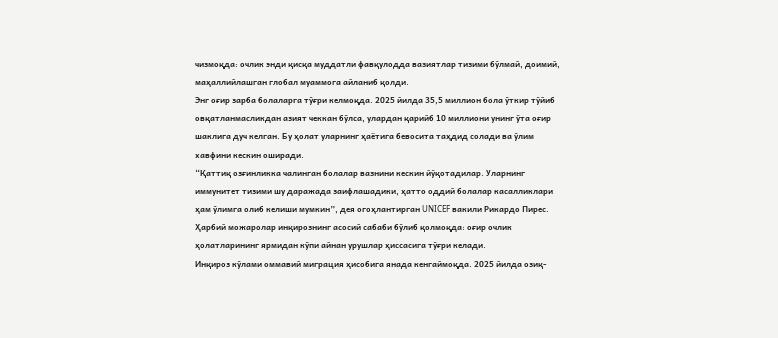чизмоқда: очлик энди қисқа муддатли фавқулодда вазиятлар тизими бўлмай, доимий, маҳаллийлашган глобал муаммога айланиб қолди.
Энг оғир зарба болаларга тўғри келмоқда. 2025 йилда 35,5 миллион бола ўткир тўйиб овқатланмасликдан азият чеккан бўлса, улардан қарийб 10 миллиони унинг ўта оғир шаклига дуч келган. Бу ҳолат уларнинг ҳаётига бевосита таҳдид солади ва ўлим хавфини кескин оширади.
“Қаттиқ озғинликка чалинган болалар вазнини кескин йўқотадилар. Уларнинг иммунитет тизими шу даражада заифлашадики, ҳатто оддий болалар касалликлари ҳам ўлимга олиб келиши мумкин”, дея огоҳлантирган UNICEF вакили Рикардо Пирес.
Ҳарбий можаролар инқирознинг асосий сабаби бўлиб қолмоқда: оғир очлик ҳолатларининг ярмидан кўпи айнан урушлар ҳиссасига тўғри келади.
Инқироз кўлами оммавий миграция ҳисобига янада кенгаймоқда. 2025 йилда озиқ-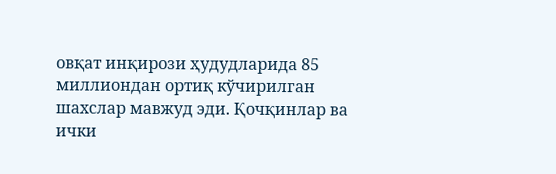овқат инқирози ҳудудларида 85 миллиондан ортиқ кўчирилган шахслар мавжуд эди. Қочқинлар ва ички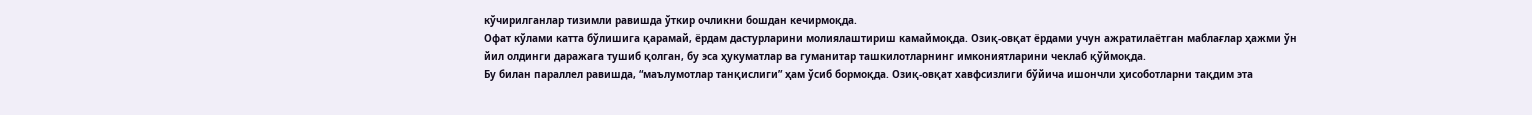кўчирилганлар тизимли равишда ўткир очликни бошдан кечирмоқда.
Офат кўлами катта бўлишига қарамай, ёрдам дастурларини молиялаштириш камаймоқда. Озиқ-овқат ёрдами учун ажратилаётган маблағлар ҳажми ўн йил олдинги даражага тушиб қолган, бу эса ҳукуматлар ва гуманитар ташкилотларнинг имкониятларини чеклаб қўймоқда.
Бу билан параллел равишда, “маълумотлар танқислиги” ҳам ўсиб бормоқда. Озиқ-овқат хавфсизлиги бўйича ишончли ҳисоботларни тақдим эта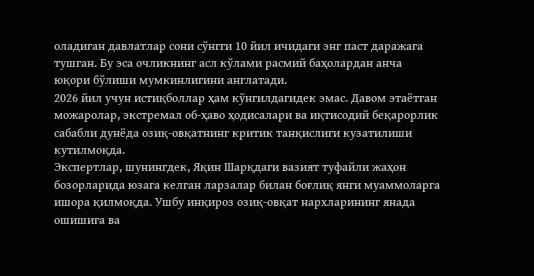оладиган давлатлар сони сўнгги 10 йил ичидаги энг паст даражага тушган. Бу эса очликнинг асл кўлами расмий баҳолардан анча юқори бўлиши мумкинлигини англатади.
2026 йил учун истиқболлар ҳам кўнгилдагидек эмас. Давом этаётган можаролар, экстремал об-ҳаво ҳодисалари ва иқтисодий беқарорлик сабабли дунёда озиқ-овқатнинг критик танқислиги кузатилиши кутилмоқда.
Экспертлар, шунингдек, Яқин Шарқдаги вазият туфайли жаҳон бозорларида юзага келган ларзалар билан боғлиқ янги муаммоларга ишора қилмоқда. Ушбу инқироз озиқ-овқат нархларининг янада ошишига ва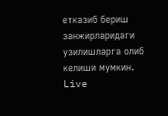етказиб бериш занжирларидаги узилишларга олиб келиши мумкин.
Live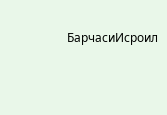БарчасиИсроил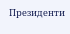Президенти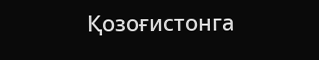Қозоғистонга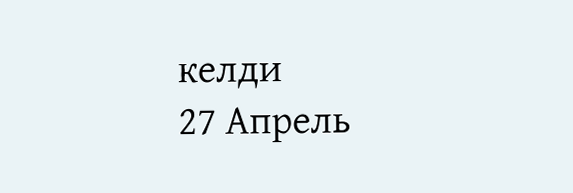келди
27 Апрель